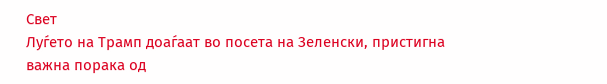Свет
Луѓето на Трамп доаѓаат во посета на Зеленски, пристигна важна порака од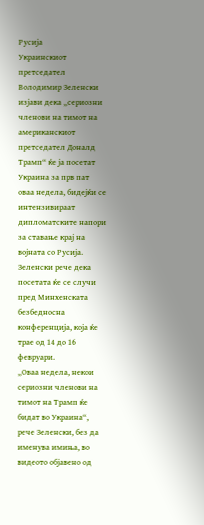Русија
Украинскиот претседател Володимир Зеленски изјави дека „сериозни членови на тимот на американскиот претседател Доналд Трамп“ ќе ја посетат Украина за прв пат оваа недела, бидејќи се интензивираат дипломатските напори за ставање крај на војната со Русија.
Зеленски рече дека посетата ќе се случи пред Минхенската безбедносна конференција, која ќе трае од 14 до 16 февруари.
„Оваа недела, некои сериозни членови на тимот на Трамп ќе бидат во Украина“, рече Зеленски, без да именува имиња, во видеото објавено од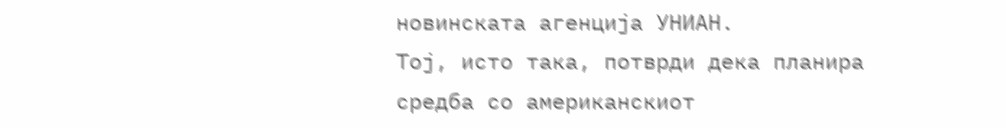новинската агенција УНИАН.
Тој, исто така, потврди дека планира средба со американскиот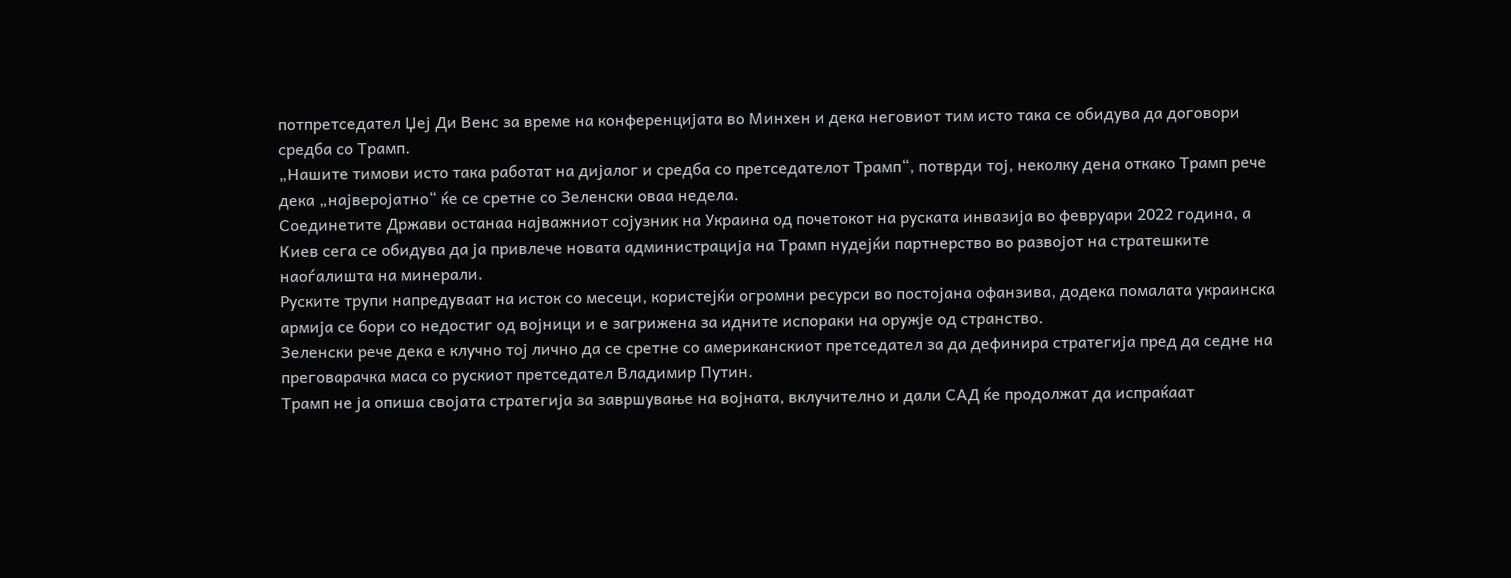потпретседател Џеј Ди Венс за време на конференцијата во Минхен и дека неговиот тим исто така се обидува да договори средба со Трамп.
„Нашите тимови исто така работат на дијалог и средба со претседателот Трамп“, потврди тој, неколку дена откако Трамп рече дека „најверојатно“ ќе се сретне со Зеленски оваа недела.
Соединетите Држави останаа најважниот сојузник на Украина од почетокот на руската инвазија во февруари 2022 година, а Киев сега се обидува да ја привлече новата администрација на Трамп нудејќи партнерство во развојот на стратешките наоѓалишта на минерали.
Руските трупи напредуваат на исток со месеци, користејќи огромни ресурси во постојана офанзива, додека помалата украинска армија се бори со недостиг од војници и е загрижена за идните испораки на оружје од странство.
Зеленски рече дека е клучно тој лично да се сретне со американскиот претседател за да дефинира стратегија пред да седне на преговарачка маса со рускиот претседател Владимир Путин.
Трамп не ја опиша својата стратегија за завршување на војната, вклучително и дали САД ќе продолжат да испраќаат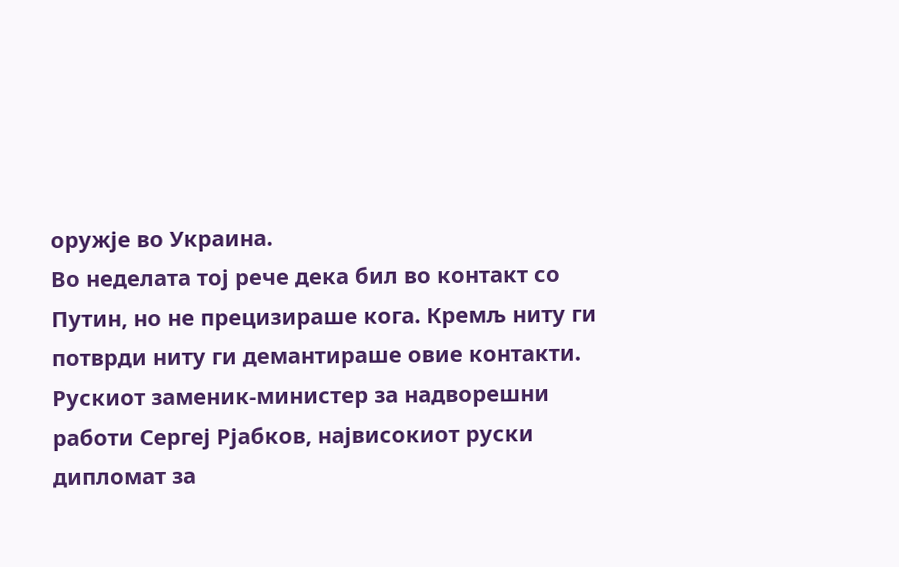оружје во Украина.
Во неделата тој рече дека бил во контакт со Путин, но не прецизираше кога. Кремљ ниту ги потврди ниту ги демантираше овие контакти.
Рускиот заменик-министер за надворешни работи Сергеј Рјабков, највисокиот руски дипломат за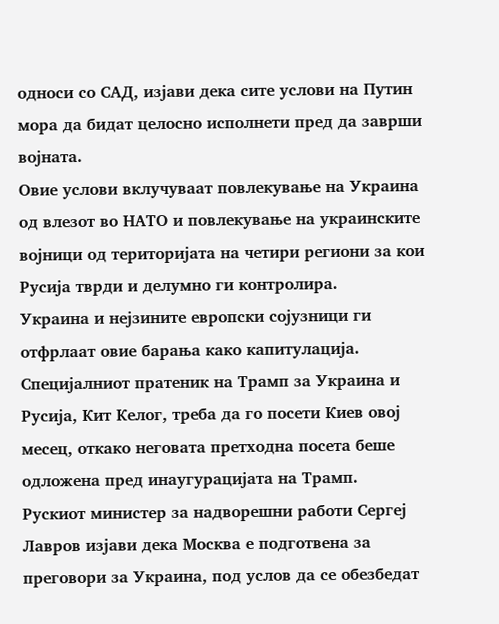односи со САД, изјави дека сите услови на Путин мора да бидат целосно исполнети пред да заврши војната.
Овие услови вклучуваат повлекување на Украина од влезот во НАТО и повлекување на украинските војници од територијата на четири региони за кои Русија тврди и делумно ги контролира.
Украина и нејзините европски сојузници ги отфрлаат овие барања како капитулација.
Специјалниот пратеник на Трамп за Украина и Русија, Кит Келог, треба да го посети Киев овој месец, откако неговата претходна посета беше одложена пред инаугурацијата на Трамп.
Рускиот министер за надворешни работи Сергеј Лавров изјави дека Москва е подготвена за преговори за Украина, под услов да се обезбедат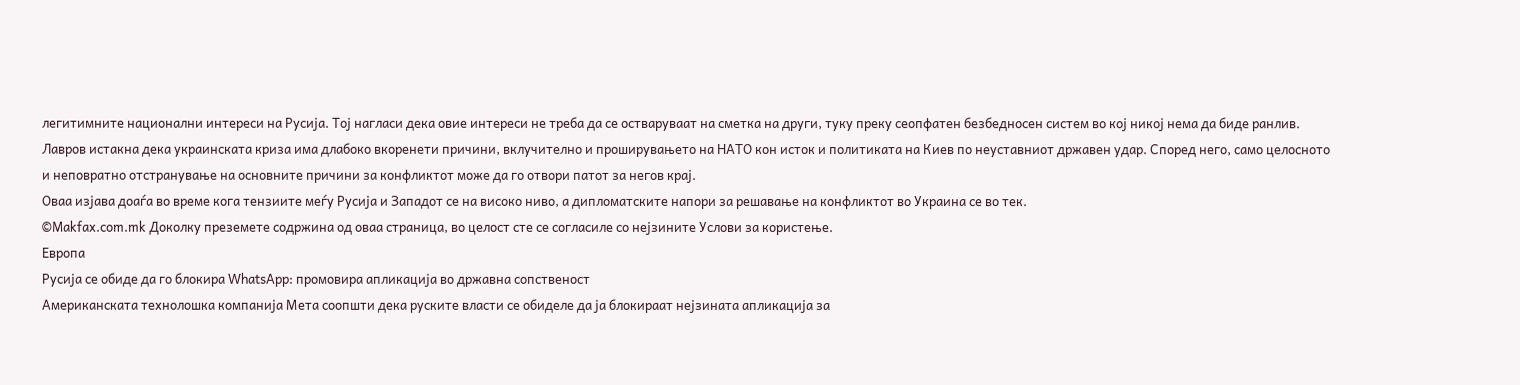легитимните национални интереси на Русија. Тој нагласи дека овие интереси не треба да се остваруваат на сметка на други, туку преку сеопфатен безбедносен систем во кој никој нема да биде ранлив.
Лавров истакна дека украинската криза има длабоко вкоренети причини, вклучително и проширувањето на НАТО кон исток и политиката на Киев по неуставниот државен удар. Според него, само целосното и неповратно отстранување на основните причини за конфликтот може да го отвори патот за негов крај.
Оваа изјава доаѓа во време кога тензиите меѓу Русија и Западот се на високо ниво, а дипломатските напори за решавање на конфликтот во Украина се во тек.
©Makfax.com.mk Доколку преземете содржина од оваа страница, во целост сте се согласиле со нејзините Услови за користење.
Европа
Русија се обиде да го блокира WhatsApp: промовира апликација во државна сопственост
Американската технолошка компанија Мета соопшти дека руските власти се обиделе да ја блокираат нејзината апликација за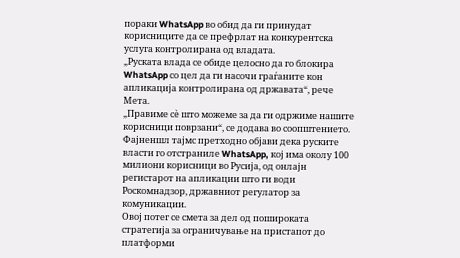пораки WhatsApp во обид да ги принудат корисниците да се префрлат на конкурентска услуга контролирана од владата.
„Руската влада се обиде целосно да го блокира WhatsApp со цел да ги насочи граѓаните кон апликација контролирана од државата“, рече Мета.
„Правиме сè што можеме за да ги одржиме нашите корисници поврзани“, се додава во соопштението.
Фајненшл тајмс претходно објави дека руските власти го отстраниле WhatsApp, кој има околу 100 милиони корисници во Русија, од онлајн регистарот на апликации што ги води Роскомнадзор, државниот регулатор за комуникации.
Овој потег се смета за дел од пошироката стратегија за ограничување на пристапот до платформи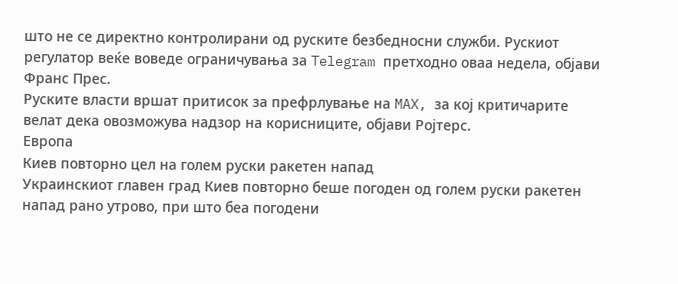што не се директно контролирани од руските безбедносни служби. Рускиот регулатор веќе воведе ограничувања за Telegram претходно оваа недела, објави Франс Прес.
Руските власти вршат притисок за префрлување на MAX, за кој критичарите велат дека овозможува надзор на корисниците, објави Ројтерс.
Европа
Киев повторно цел на голем руски ракетен напад
Украинскиот главен град Киев повторно беше погоден од голем руски ракетен напад рано утрово, при што беа погодени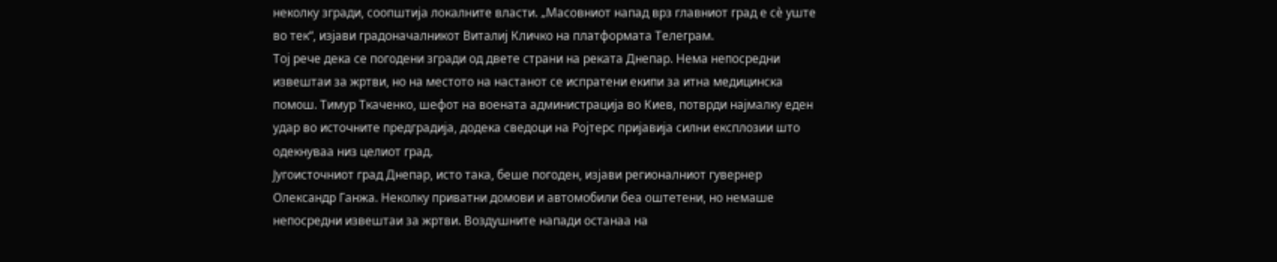неколку згради, соопштија локалните власти. „Масовниот напад врз главниот град е сè уште во тек“, изјави градоначалникот Виталиј Кличко на платформата Телеграм.
Тој рече дека се погодени згради од двете страни на реката Днепар. Нема непосредни извештаи за жртви, но на местото на настанот се испратени екипи за итна медицинска помош. Тимур Ткаченко, шефот на воената администрација во Киев, потврди најмалку еден удар во источните предградија, додека сведоци на Ројтерс пријавија силни експлозии што одекнуваа низ целиот град.
Југоисточниот град Днепар, исто така, беше погоден, изјави регионалниот гувернер Олександр Ганжа. Неколку приватни домови и автомобили беа оштетени, но немаше непосредни извештаи за жртви. Воздушните напади останаа на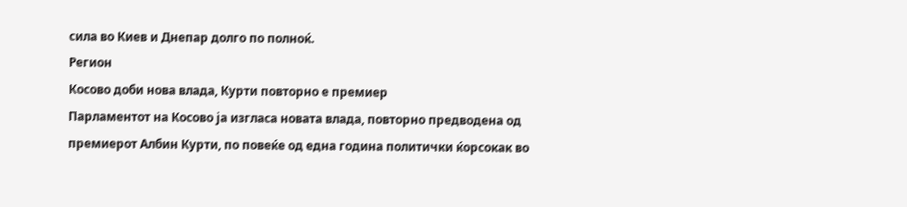сила во Киев и Днепар долго по полноќ.
Регион
Косово доби нова влада, Курти повторно е премиер
Парламентот на Косово ја изгласа новата влада, повторно предводена од премиерот Албин Курти, по повеќе од една година политички ќорсокак во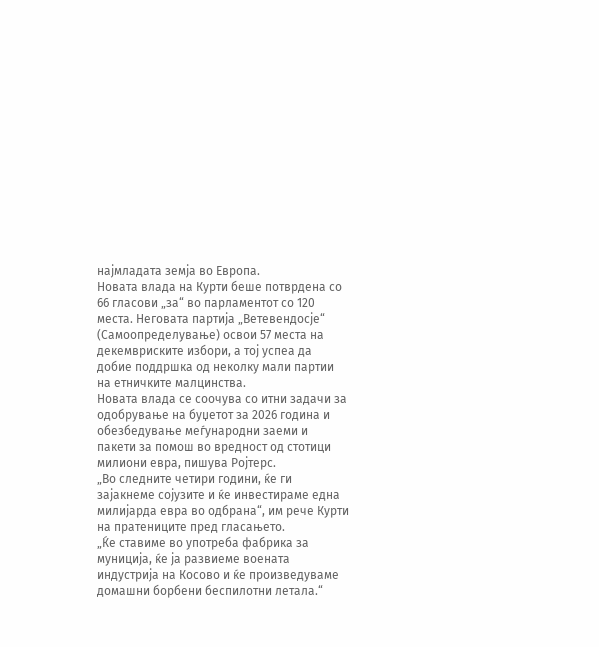најмладата земја во Европа.
Новата влада на Курти беше потврдена со 66 гласови „за“ во парламентот со 120 места. Неговата партија „Ветевендосје“ (Самоопределување) освои 57 места на декемвриските избори, а тој успеа да добие поддршка од неколку мали партии на етничките малцинства.
Новата влада се соочува со итни задачи за одобрување на буџетот за 2026 година и обезбедување меѓународни заеми и пакети за помош во вредност од стотици милиони евра, пишува Ројтерс.
„Во следните четири години, ќе ги зајакнеме сојузите и ќе инвестираме една милијарда евра во одбрана“, им рече Курти на пратениците пред гласањето.
„Ќе ставиме во употреба фабрика за муниција, ќе ја развиеме воената индустрија на Косово и ќе произведуваме домашни борбени беспилотни летала.“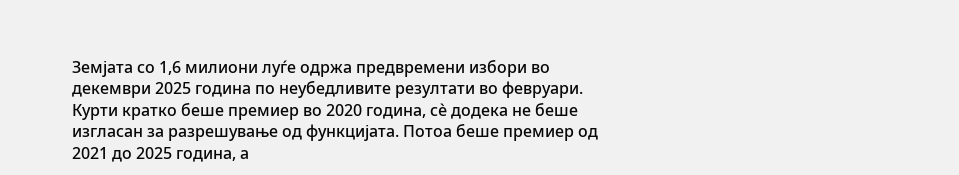Земјата со 1,6 милиони луѓе одржа предвремени избори во декември 2025 година по неубедливите резултати во февруари.
Курти кратко беше премиер во 2020 година, сè додека не беше изгласан за разрешување од функцијата. Потоа беше премиер од 2021 до 2025 година, а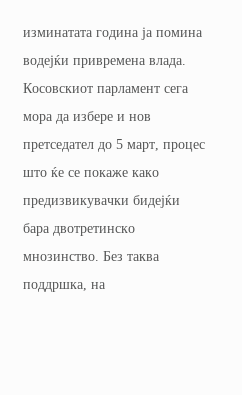изминатата година ја помина водејќи привремена влада.
Косовскиот парламент сега мора да избере и нов претседател до 5 март, процес што ќе се покаже како предизвикувачки бидејќи бара двотретинско мнозинство. Без таква поддршка, на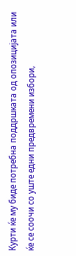Курти ќе му биде потребна поддршката од опозицијата или ќе се соочи со уште едни предвремени избори,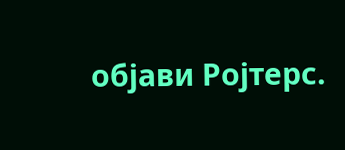објави Ројтерс.